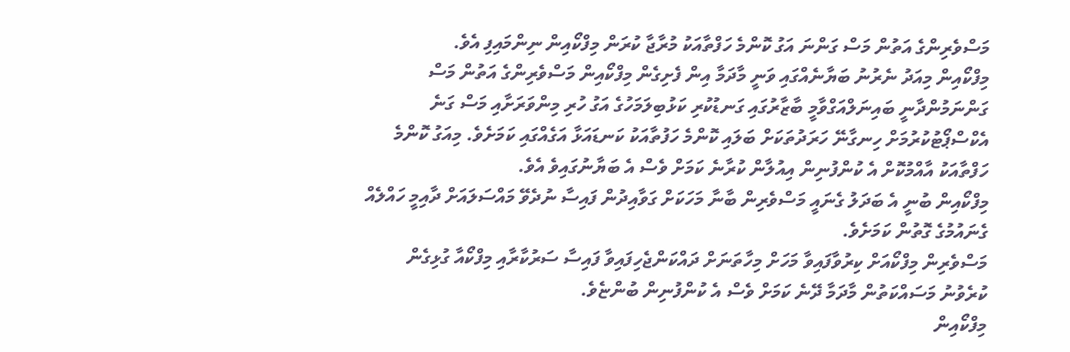މަސްވެރިންގެ އަތުން މަސް ގަންނަ އަގު ކޮންމެ ހަފްތާއަކު މުރާޖާ ކުރަން މިފްކޯއިން ނިންމައިފި އެވެ.
މިފްކޯއިން މިއަދު ނެރުނު ބަޔާނެއްގައި ވަނީ މާދަމާ އިން ފެށިގެން މިފްކޯއިން މަސްވެރިންގެ އަތުން މަސް ގަންނަމުންދާނީ ބައިނަލްއަގްވާމީ ބާޒާރުގައި ގަނޑުކުރި ކަޅުބިލަމަހުގެ އަގު ހުރި މިންވަރަށާއި މަސް ގަނެ އެކްސްޕޯޓުކުރުމަށް ހިނގާނޭ ހަރަދުތަކަށް ބަލައި ކޮންމެ ހަފުތާއަކު ކަނޑައަޅާ އަގެއްގައި ކަމަށެވެ. މިއަގު ކޮންމެ ހަފްތާއަކު އާއްމުކޮށް އެ ކުންފުނިން އިއުލާން ކުރާނެ ކަމަށް ވެސް އެ ބަޔާނުގައިވެ އެވެ.
މިފްކޯއިން ބުނީ އެ ބަދަލު ގެނައީ މަސްވެރިން ބާނާ މަހަކަށް ގަވާއިދުން ފައިސާ ނުދެވޭ މައްސަލައަށް ދާއިމީ ހައްލެއް ގެނައުމުގެ ގޮތުން ކަމަށެވެ.
މަސްވެރިން މިފްކޯއަށް ކިރުވާފައިވާ މަހަށް މިހާތަނަށް ދައްކަންޖެހިފައިވާ ފައިސާ ސަރުކާރާއި މިފްކޯއާ ގުޅިގެން ކުރެވުނު މަސައްކަތުން މާދަމާ ދޭނެ ކަމަށް ވެސް އެ ކުންފުނިން ބުންޏެވެ.
މިފްކޯއިން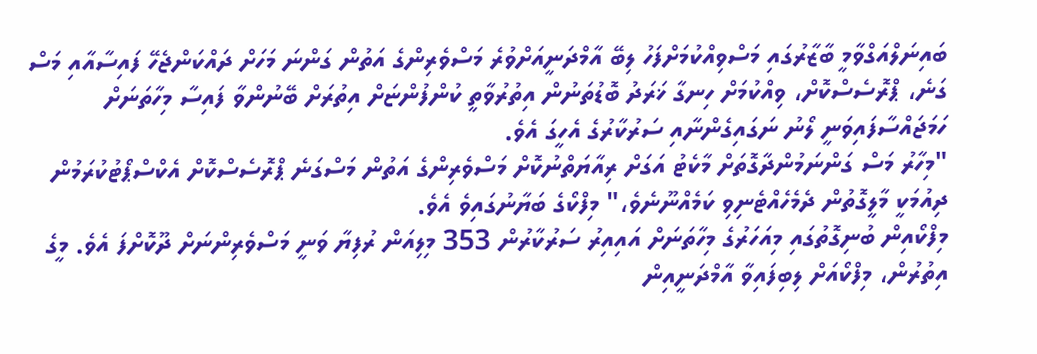ބައިނަލްއަގްވާމީ ބާޒާރުގައި މަސްވިއްކުމަށްފަހު ލިބޭ އާމްދަނީއަށްވުރެ މަސްވެރިންގެ އަތުން ގަންނަ މަހަށް ދައްކަންޖެހޭ ފައިސާއާއި މަސް ގަނެ، ޕްރޮސެސްކޮށް، ވިއްކުމަށް ހިނގާ ޚަރަދު ބޮޑުތަނުން އިތުރުވާތީ ކުންފުންޏަށް އިތުރަށް ބޭނުންވާ ފައިސާ މިހާތަނަށް ހަމަޖައްސާފައިވަނީ ލޯނު ނަގައިގެންނާއި ސަރުކާރުގެ އެހީގަ އެވެ.
"މިހާރު މަސް ގަންނަމުންދާގޮތަށް މާކެޓު އަގަށް ރިއާޔަތްނުކޮށް މަސްވެރިންގެ އަތުން މަސްގަނެ ޕްރޮސެސްކޮށް އެކްސްޕޯޓުކުރަމުން ދިއުމަކީ މާލީގޮތުން ދެމެހެއްޓެނިވި ކަމެއްނޫނެވެ،" މިފްކޯގެ ބަޔާނުގައިވެ އެވެ.
މިފްކޯއިން ބުނިގޮތުގައި މިއަހަރުގެ މިހާތަނަށް އައިއިރު ސަރުކާރުން 353 މިލިއަން ރުފިޔާ ވަނީ މަސްވެރިންނަށް ދޫކޮށްފަ އެވެ. މީގެ އިތުރުން، މިފްކޯއަށް ލިބިފައިވާ އާމްދަނީއިން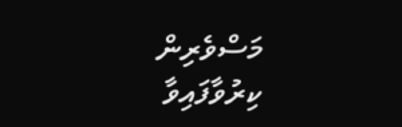މަސްވެރިން ކިރުވާފައިވާ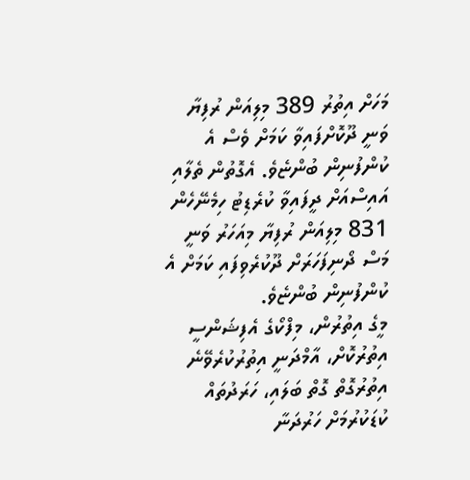މަހަށް އިތުރު 389 މިލިއަން ރުފިޔާ ވަނީ ދޫކޮށްފައިވާ ކަމަށް ވެސް އެ ކުންފުނިން ބުންޏެވެ. އެގޮތުން ތެލާއި އައިސްއަށް ދީފައިވާ ކުރެޑިޓު ހިމެނޭހެން 831 މިލިއަން ރުފިޔާ މިއަހަރު ވަނީ މަސް ދޯނިފަހަރަށް ދޫކުރެވިފައި ކަމަށް އެ ކުންފުނިން ބުންޏެވެ.
މީގެ އިތުރުން، މިފްކޯގެ އެފިޝަންސީ އިތުރުކޮށް، އާމްދަނީ އިތުރުކުރެވޭނެ އިތުރުގޮތް ގޮތް ބަލައި، ހަރަދުތައް ކުޑަކުރުމަށް ހަރުދަނާ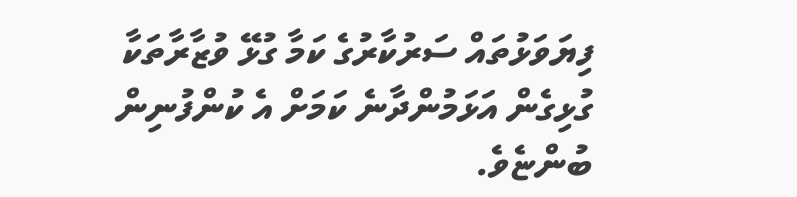ފިޔަވަޅުތައް ސަރުކާރުގެ ކަމާ ގުޅޭ ވުޒާރާތަކާ ގުޅިގެން އަޅަމުންދާނެ ކަމަށް އެ ކުންފުނިން ބުންޏެވެ.